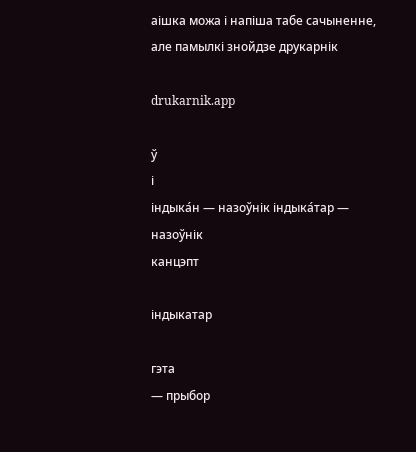аішка можа і напіша табе сачыненне,
але памылкі знойдзе друкарнік

drukarnik.app

ў
і
індыка́н — назоўнік індыка́тар — назоўнік
канцэпт

індыкатар

гэта
— прыбор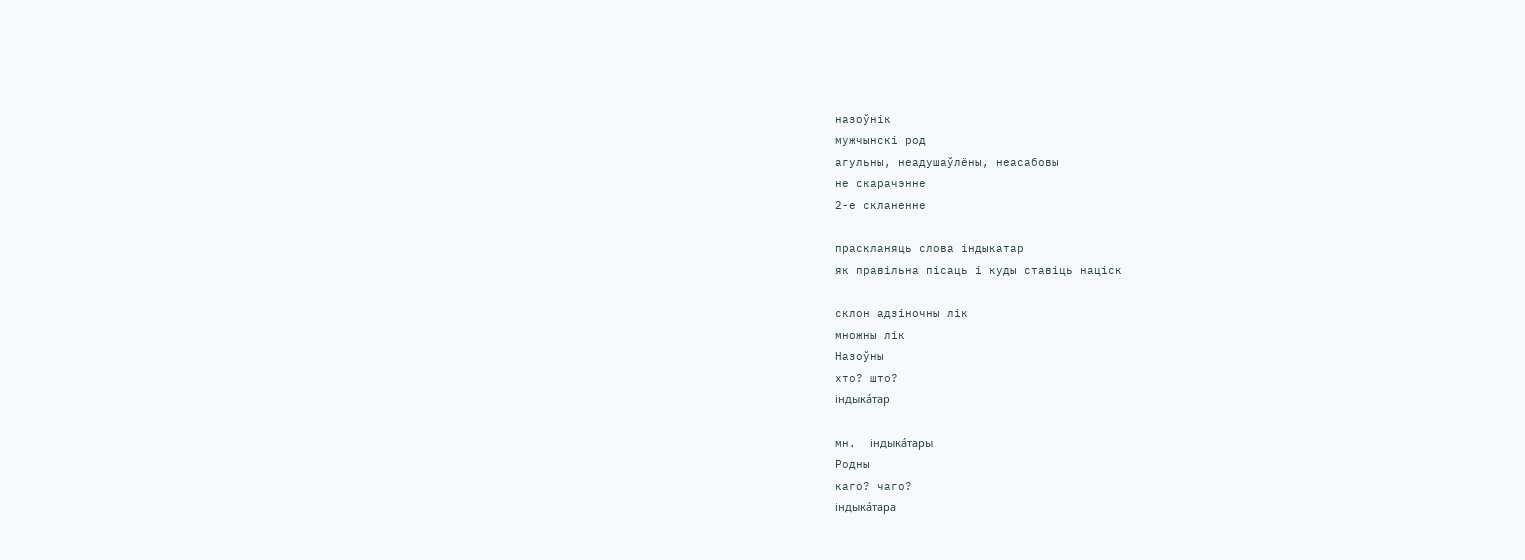назоўнік
мужчынскі род
агульны, неадушаўлёны, неасабовы
не скарачэнне
2-е скланенне

праскланяць слова індыкатар
як правільна пісаць і куды ставіць націск

склон адзіночны лік
множны лік
Назоўны
хто? што?
індыка́тар

мн.  індыка́тары
Родны
каго? чаго?
індыка́тара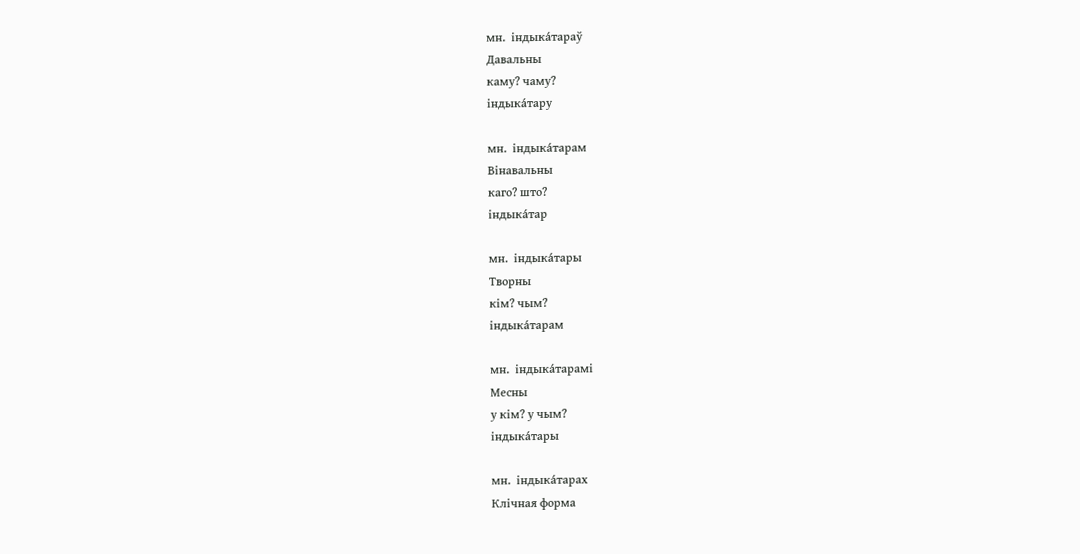мн.  індыка́тараў
Давальны
каму? чаму?
індыка́тару

мн.  індыка́тарам
Вінавальны
каго? што?
індыка́тар

мн.  індыка́тары
Творны
кім? чым?
індыка́тарам

мн.  індыка́тарамі
Месны
у кім? у чым?
індыка́тары

мн.  індыка́тарах
Клічная форма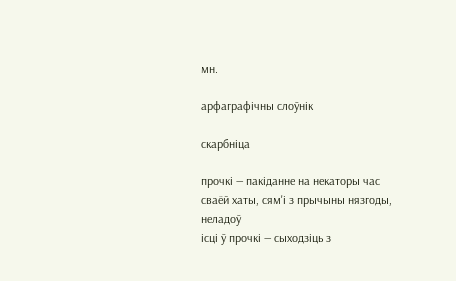мн.

арфаграфічны слоўнік

скарбніца

прочкі — пакіданне на некаторы час сваёй хаты, сям'і з прычыны нязгоды, неладоў
ісці ў прочкі — сыходзіць з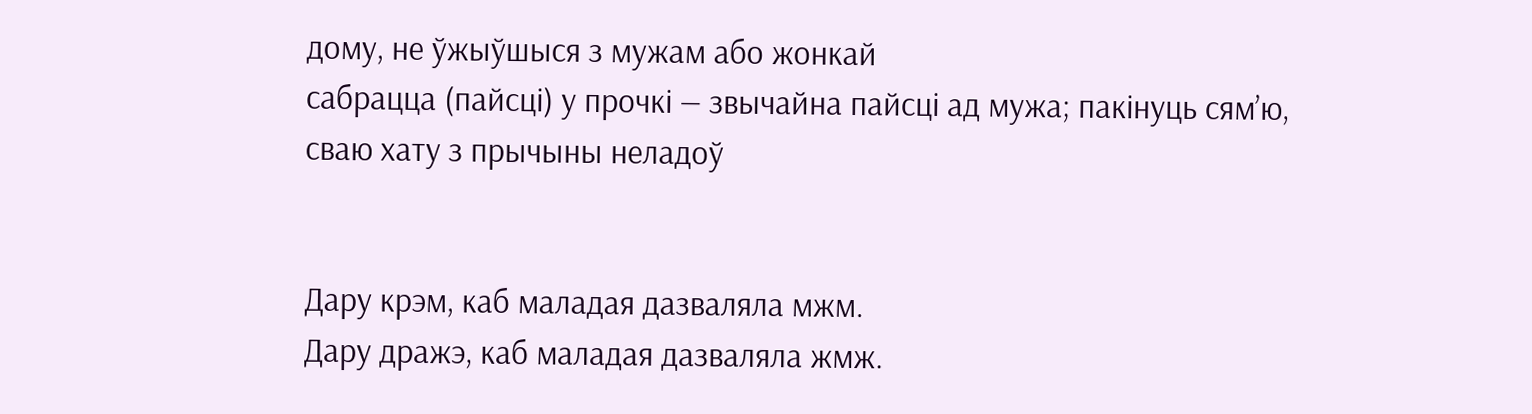дому, не ўжыўшыся з мужам або жонкай
сабрацца (пайсці) у прочкі — звычайна пайсці ад мужа; пакінуць сям’ю, сваю хату з прычыны неладоў


Дару крэм, каб маладая дазваляла мжм.
Дару дражэ, каб маладая дазваляла жмж.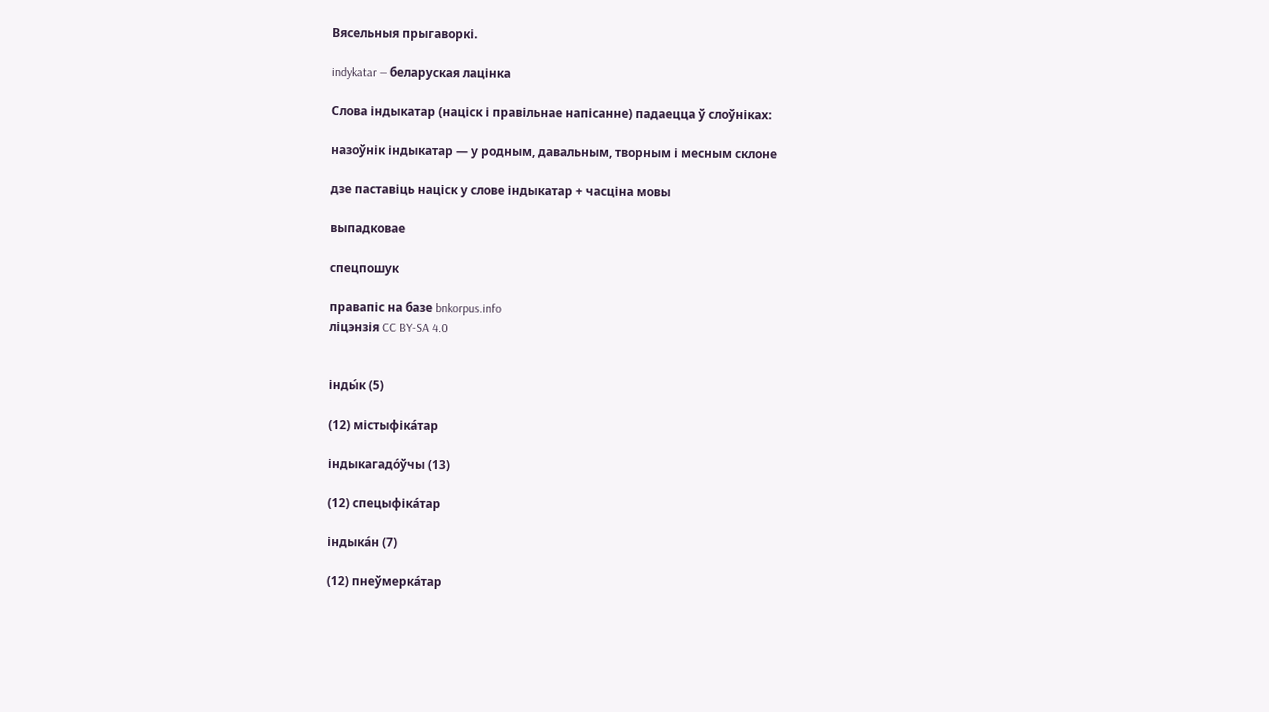Вясельныя прыгаворкі.

indykatar — беларуская лацінка

Слова індыкатар (націск і правільнае напісанне) падаецца ў слоўніках:

назоўнік індыкатар — у родным, давальным, творным і месным склоне

дзе паставіць націск у слове індыкатар + часціна мовы

выпадковае

спецпошук

правапіс на базе bnkorpus.info
ліцэнзія CC BY-SA 4.0


інды́к (5)

(12) містыфіка́тар

індыкагадо́ўчы (13)

(12) спецыфіка́тар

індыка́н (7)

(12) пнеўмерка́тар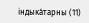індыка́тарны (11)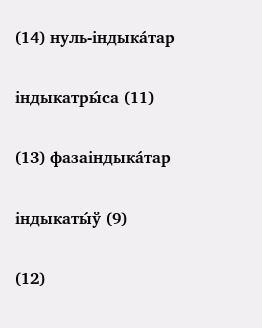(14) нуль-індыка́тар

індыкатры́са (11)

(13) фазаіндыка́тар

індыкаты́ў (9)

(12)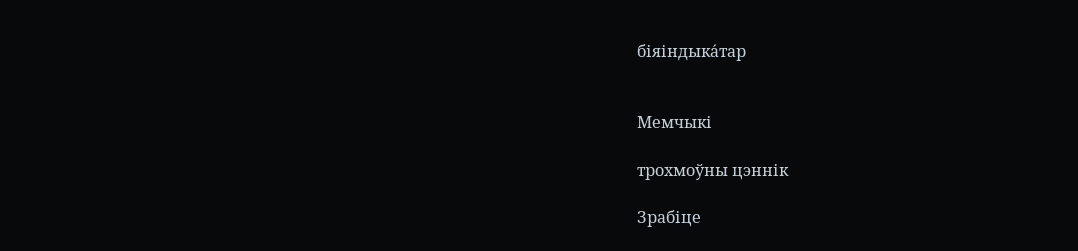біяіндыка́тар


Мемчыкі

трохмоўны цэннік

Зрабіце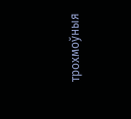трохмоўныя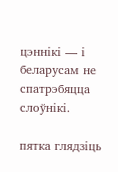цэннікі — і беларусам не спатрэбяцца слоўнікі.

пятка глядзіць